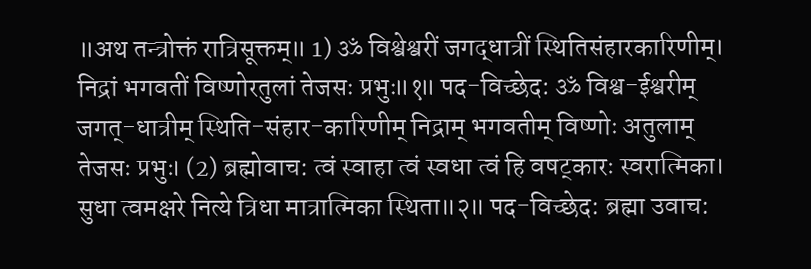॥अथ तन्त्रोक्तं रात्रिसूक्तम्॥ 1) ॐ विश्वेश्वरीं जगद्धात्रीं स्थितिसंहारकारिणीम्। निद्रां भगवतीं विष्णोरतुलां तेजसः प्रभुः॥१॥ पद-विच्छेद: ॐ विश्व-ईश्वरीम् जगत्-धात्रीम् स्थिति-संहार-कारिणीम् निद्राम् भगवतीम् विष्णोः अतुलाम् तेजसः प्रभुः। (2) ब्रह्मोवाच: त्वं स्वाहा त्वं स्वधा त्वं हि वषट्कारः स्वरात्मिका। सुधा त्वमक्षरे नित्ये त्रिधा मात्रात्मिका स्थिता॥२॥ पद-विच्छेद: ब्रह्मा उवाच: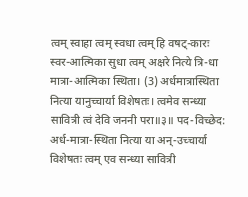त्वम् स्वाहा त्वम् स्वधा त्वम् हि वषट्-कारः स्वर-आत्मिका सुधा त्वम् अक्षरे नित्ये त्रि-धा मात्रा-आत्मिका स्थिता। (3) अर्धमात्रास्थिता नित्या यानुच्चार्या विशेषतः। त्वमेव सन्ध्या सावित्री त्वं देवि जननी परा॥३॥ पद-विच्छेद: अर्ध-मात्रा-स्थिता नित्या या अन्-उच्चार्या विशेषतः त्वम् एव सन्ध्या सावित्री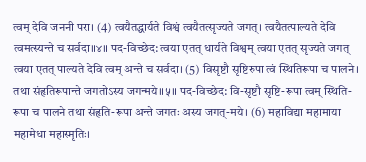त्वम् देवि जननी परा। (4) त्वयैतद्धार्यते विश्वं त्वयैतत्सृज्यते जगत्। त्वयैतत्पाल्यते देवि त्वमत्स्यन्ते च सर्वदा॥४॥ पद-विच्छेद: त्वया एतत् धार्यते विश्वम् त्वया एतत् सृज्यते जगत् त्वया एतत् पाल्यते देवि त्वम् अन्ते च सर्वदा। (5) विसृष्टौ सृष्टिरुपा त्वं स्थितिरूपा च पालने। तथा संहृतिरूपान्ते जगतोऽस्य जगन्मये॥५॥ पद-विच्छेद: वि-सृष्टौ सृष्टि-रूपा त्वम् स्थिति-रूपा च पालने तथा संहृति-रूपा अन्ते जगतः अस्य जगत्-मये। (6) महाविद्या महामाया महामेधा महास्मृतिः।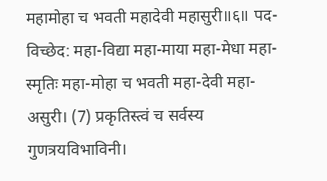महामोहा च भवती महादेवी महासुरी॥६॥ पद-विच्छेद: महा-विद्या महा-माया महा-मेधा महा-स्मृतिः महा-मोहा च भवती महा-देवी महा-असुरी। (7) प्रकृतिस्त्वं च सर्वस्य गुणत्रयविभाविनी।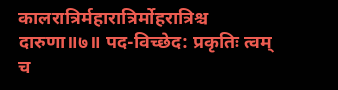कालरात्रिर्महारात्रिर्मोहरात्रिश्च दारुणा॥७॥ पद-विच्छेद: प्रकृतिः त्वम् च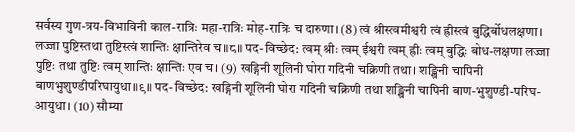सर्वस्य गुण-त्रय-विभाविनी काल-रात्रिः महा-रात्रिः मोह-रात्रिः च दारुणा। (8) त्वं श्रीस्त्वमीश्वरी त्वं ह्रीस्त्वं बुद्धिर्बोधलक्षणा। लज्जा पुष्टिस्तथा तुष्टिस्त्वं शान्तिः क्षान्तिरेव च॥८॥ पद-विच्छेद: त्वम् श्रीः त्वम् ईश्वरी त्वम् ह्रीः त्वम् बुद्धिः बोध-लक्षणा लज्जा पुष्टिः तथा तुष्टिः त्वम् शान्तिः क्षान्तिः एव च। (9) खड्गिनी शूलिनी घोरा गदिनी चक्रिणी तथा। शङ्खिनी चापिनी बाणभुशुण्डीपरिघायुधा॥९॥ पद-विच्छेद: खड्गिनी शूलिनी घोरा गदिनी चक्रिणी तथा शङ्खिनी चापिनी बाण-भुशुण्डी-परिघ-आयुधा। (10) सौम्या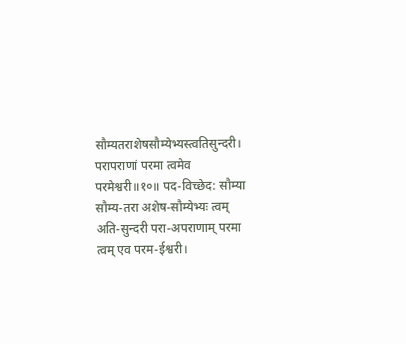सौम्यतराशेषसौम्येभ्यस्त्वतिसुन्दरी। परापराणां परमा त्वमेव परमेश्वरी॥१०॥ पद-विच्छेद: सौम्या सौम्य-तरा अशेष-सौम्येभ्यः त्वम् अति-सुन्दरी परा-अपराणाम् परमा त्वम् एव परम-ईश्वरी।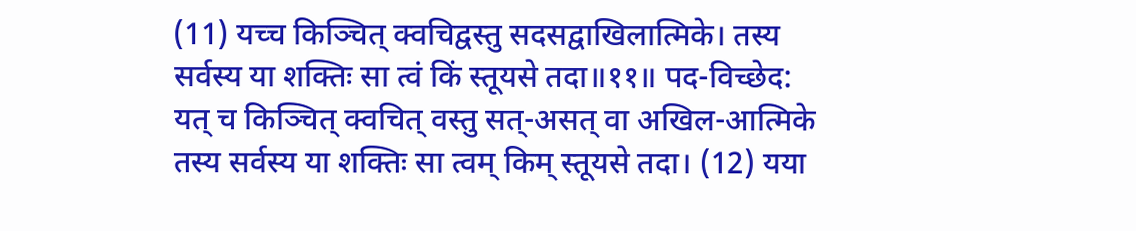(11) यच्च किञ्चित् क्वचिद्वस्तु सदसद्वाखिलात्मिके। तस्य सर्वस्य या शक्तिः सा त्वं किं स्तूयसे तदा॥११॥ पद-विच्छेद: यत् च किञ्चित् क्वचित् वस्तु सत्-असत् वा अखिल-आत्मिके तस्य सर्वस्य या शक्तिः सा त्वम् किम् स्तूयसे तदा। (12) यया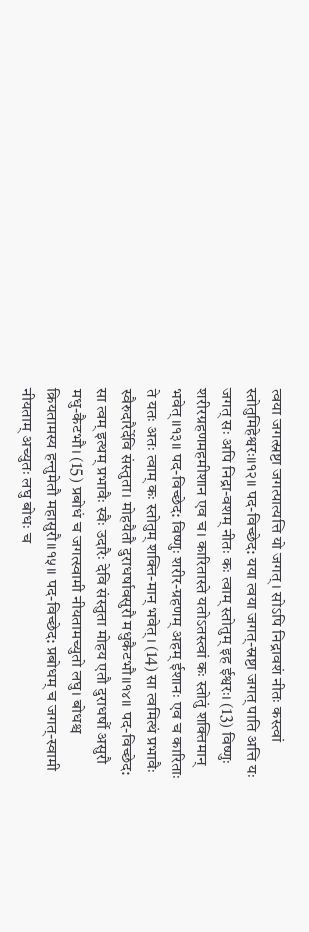त्वया जगत्स्रष्टा जगत्पात्यत्ति यो जगत्। सोऽपि निद्रावशं नीतः कस्त्वां स्तोतुमिहेश्वरः॥१२॥ पद-विच्छेद: यया त्वया जगत्-स्रष्टा जगत् पाति अत्ति यः जगत् सः अपि निद्रा-वशम् नीतः कः त्वाम् स्तोतुम् इह ईश्वरः। (13) विष्णुः शरीरग्रहणमहमीशान एव च। कारितास्ते यतोऽतस्त्वां कः स्तोतुं शक्तिमान् भवेत्॥१३॥ पद-विच्छेद: विष्णुः शरीर-ग्रहणम् अहम् ईशानः एव च कारिताः ते यतः अतः त्वाम् कः स्तोतुम् शक्ति-मान् भवेत्। (14) सा त्वमित्थं प्रभावैः स्वैरुदारैर्देवि संस्तुता। मोहयैतौ दुराधर्षावसुरौ मधुकैटभौ॥१४॥ पद-विच्छेद: सा त्वम् इत्थम् प्रभावैः स्वैः उदारैः देवि संस्तुता मोहय एतौ दुराधर्षौ असुरौ मधु-कैटभौ। (15) प्रबोधं च जगत्स्वामी नीयतामच्युतो लघु। बोधश्च क्रियतामस्य हन्तुमेतौ महासुरौ॥१५॥ पद-विच्छेद: प्रबोधम् च जगत्-स्वामी नीयताम् अच्युतः लघु बोधः च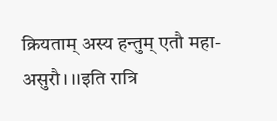क्रियताम् अस्य हन्तुम् एतौ महा-असुरौ। ।।इति रात्रि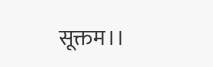सूक्तम।।